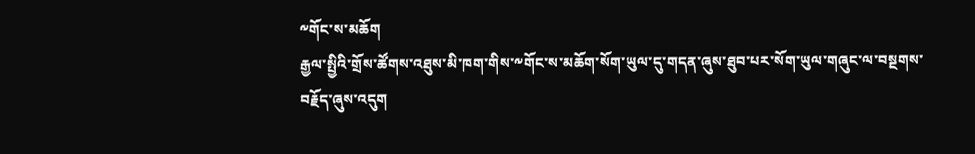༸གོང་ས་མཆོག
རྒྱལ་སྤྱིའི་གྲོས་ཚོགས་འཐུས་མི་ཁག་གིས་༸གོང་ས་མཆོག་སོག་ཡུལ་དུ་གདན་ཞུས་ཐུབ་པར་སོག་ཡུལ་གཞུང་ལ་བསྔགས་བརྗོད་ཞུས་འདུག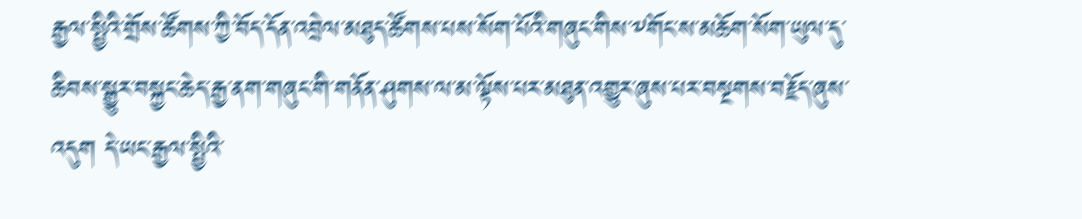རྒྱལ་སྤྱིའི་གྲོས་ཚོགས་ཀྱི་བོད་དོན་འབྲེལ་མཐུད་ཚོགས་པས་སོག་པོའི་གཞུང་གིས་༸གོང་ས་མཆོག་སོག་ཡུལ་དུ་ཆིབས་སྒྱུར་བསྐྱང་ཆེད་རྒྱ་ནག་གཞུང་གི་གནོན་ཤུགས་ལ་མ་ལྟོས་པར་མཐུན་འགྱུར་ཞུས་པར་བསྔགས་བརྗོད་ཞུས་འདུག དེ་ཡང་རྒྱལ་སྤྱིའི་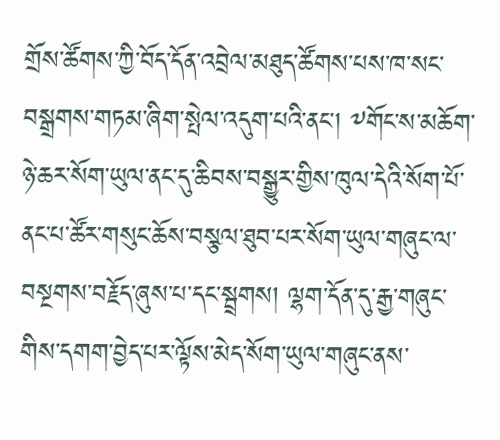གྲོས་ཚོགས་ཀྱི་བོད་དོན་འབྲེལ་མཐུད་ཚོགས་པས་ཁ་སང་བསྒྲགས་གཏམ་ཞིག་སྤེལ་འདུག་པའི་ནང་། ༸གོང་ས་མཆོག་ཉེ་ཆར་སོག་ཡུལ་ནང་དུ་ཆིབས་བསྒྱུར་གྱིས་ཁུལ་དེའི་སོག་པོ་ནང་པ་ཚོར་གསུང་ཆོས་བསྩལ་ཐུབ་པར་སོག་ཡུལ་གཞུང་ལ་བསྔགས་བརྗོད་ཞུས་པ་དང་སྦྲགས། ལྷག་དོན་དུ་རྒྱ་གཞུང་གིས་དགག་བྱེད་པར་ལྟོས་མེད་སོག་ཡུལ་གཞུང་ནས་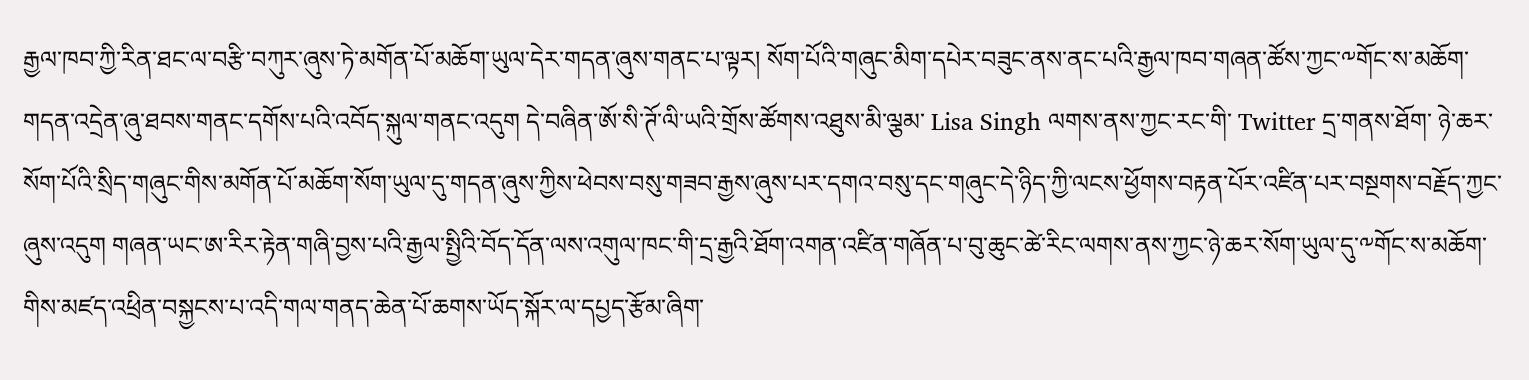རྒྱལ་ཁབ་ཀྱི་རིན་ཐང་ལ་བརྩི་བཀུར་ཞུས་ཏེ་མགོན་པོ་མཆོག་ཡུལ་དེར་གདན་ཞུས་གནང་པ་ལྟར། སོག་པོའི་གཞུང་མིག་དཔེར་བཟུང་ནས་ནང་པའི་རྒྱལ་ཁབ་གཞན་ཚོས་ཀྱང་༸གོང་ས་མཆོག་གདན་འདྲེན་ཞུ་ཐབས་གནང་དགོས་པའི་འབོད་སྐུལ་གནང་འདུག དེ་བཞིན་ཨོ་སི་ཊོ་ལི་ཡའི་གྲོས་ཚོགས་འཐུས་མི་ལྕམ་ Lisa Singh ལགས་ནས་ཀྱང་རང་གི་ Twitter དྲ་གནས་ཐོག་ ཉེ་ཆར་སོག་པོའི་སྲིད་གཞུང་གིས་མགོན་པོ་མཆོག་སོག་ཡུལ་དུ་གདན་ཞུས་ཀྱིས་ཕེབས་བསུ་གཟབ་རྒྱས་ཞུས་པར་དགའ་བསུ་དང་གཞུང་དེ་ཉིད་ཀྱི་ལངས་ཕྱོགས་བརྟན་པོར་འཛིན་པར་བསྔགས་བརྗོད་ཀྱང་ཞུས་འདུག གཞན་ཡང་ཨ་རིར་རྟེན་གཞི་བྱས་པའི་རྒྱལ་སྤྱིའི་བོད་དོན་ལས་འགུལ་ཁང་གི་དྲ་རྒྱའི་ཐོག་འགན་འཛིན་གཞོན་པ་བུ་ཆུང་ཚེ་རིང་ལགས་ནས་ཀྱང་ཉེ་ཆར་སོག་ཡུལ་དུ་༸གོང་ས་མཆོག་གིས་མཛད་འཕྲིན་བསྐྱངས་པ་འདི་གལ་གནད་ཆེན་པོ་ཆགས་ཡོད་སྐོར་ལ་དཔྱད་རྩོམ་ཞིག་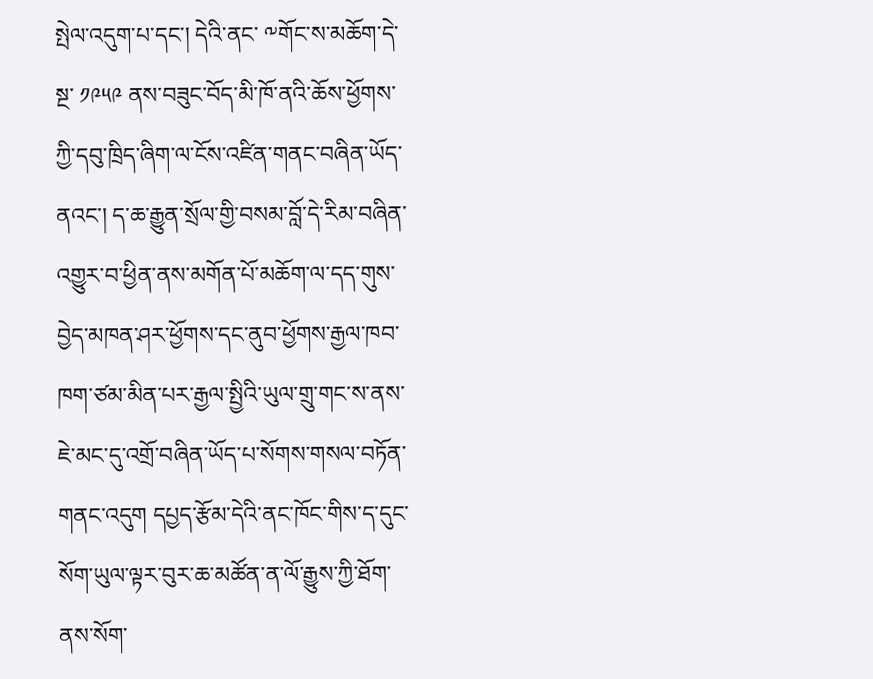སྤེལ་འདུག་པ་དང་། དེའི་ནང་ ༸གོང་ས་མཆོག་དེ་སྔ་ ༡༩༥༩ ནས་བཟུང་བོད་མི་ཁོ་ནའི་ཆོས་ཕྱོགས་ཀྱི་དབུ་ཁྲིད་ཞིག་ལ་ངོས་འཛིན་གནང་བཞིན་ཡོད་ནའང་། ད་ཆ་རྒྱུན་སྲོལ་གྱི་བསམ་བློ་དེ་རིམ་བཞིན་འགྱུར་བ་ཕྱིན་ནས་མགོན་པོ་མཆོག་ལ་དད་གུས་བྱེད་མཁན་ཤར་ཕྱོགས་དང་ནུབ་ཕྱོགས་རྒྱལ་ཁབ་ཁག་ཙམ་མིན་པར་རྒྱལ་སྤྱིའི་ཡུལ་གྲུ་གང་ས་ནས་ཇེ་མང་དུ་འགྲོ་བཞིན་ཡོད་པ་སོགས་གསལ་བཏོན་གནང་འདུག དཔྱད་རྩོམ་དེའི་ནང་ཁོང་གིས་ད་དུང་སོག་ཡུལ་ལྟར་བུར་ཆ་མཚོན་ན་ལོ་རྒྱུས་ཀྱི་ཐོག་ནས་སོག་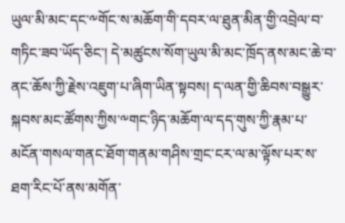ཡུལ་མི་མང་དང་༸གོང་ས་མཆོག་གི་དབར་ལ་ཐུན་མིན་གྱི་འབྲེལ་བ་གཏིང་ཟབ་ཡོད་ཅིང་། དེ་མཚུངས་སོག་ཡུལ་མི་མང་ཁྲོད་ནས་མང་ཆེ་བ་ནང་ཆོས་ཀྱི་རྗེས་འཇུག་པ་ཞིག་ཡིན་སྟབས། ད་ལན་གྱི་ཆིབས་བསྒྱུར་སྐབས་མང་ཚོགས་ཀྱིས་༸གང་ཉིད་མཆོག་ལ་དད་གུས་ཀྱི་རྣམ་པ་མངོན་གསལ་གནང་ཐོག་གནམ་གཤིས་གྲང་ངར་ལ་མ་ལྟོས་པར་ས་ཐག་རིང་པོ་ནས་མགོན་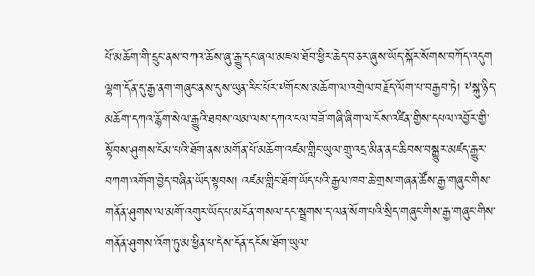པོ་མཆོག་གི་དྲུང་ནས་བཀའ་ཆོས་ཞུ་རྒྱུ་དང་ཞལ་མཇལ་ཐོབ་ཕྱིར་ཆེད་བཅར་ཞུས་ཡོད་སྐོར་སོགས་བཀོད་འདུག ལྷག་དོན་དུ་རྒྱ་ནག་གཞུང་ནས་དུས་ཡུན་རིང་པོར་༸གོང་ས་མཆོག་ལ་འགྲེལ་བརྗོད་ལོག་པ་བརྒྱབ་ཏེ། ༸སྐུ་ཉིད་མཆོག་དཀའ་རྙོག་སེལ་རྒྱུའི་ཐབས་ལམ་ལས་དཀའ་ངལ་བཟོ་གཞི་ཞིག་ལ་ངོས་འཛིན་གྱིས་དཔལ་འབྱོར་གྱི་སྟོབས་ཤུགས་ངོམ་པའི་ཐོག་ནས་མགོན་པོ་མཆོག་འཛམ་གླིང་ཡུལ་གྲུ་འདྲ་མིན་ནང་ཆིབས་བསྒྱུར་མཛད་རྒྱུར་བཀག་འགོག་བྱེད་བཞིན་ཡོད་སྟབས། འཛམ་གླིང་ཐོག་ཡོད་པའི་རྒྱལ་ཁབ་ཆེ་གྲས་གཞན་ཚོས་རྒྱ་གཞུང་གིས་གནོན་ཤུགས་ལ་མགོ་འགུར་ཡོད་པ་མངོན་གསལ་དང་སྦྲགས་ད་ལན་སོག་པའི་སྲིད་གཞུང་གིས་རྒྱ་གཞུང་གིས་གནོན་ཤུགས་འོག་ཏུ་མ་ཕྱིན་པ་དེས་དོན་དངོས་ཐོག་ཡུལ་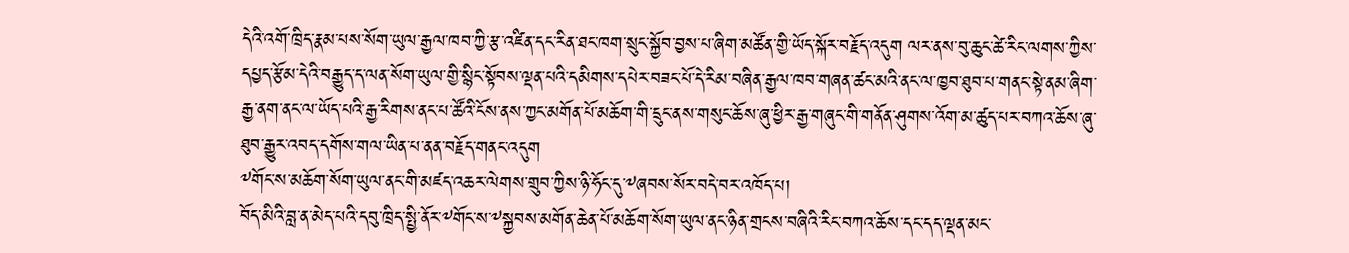དེའི་འགོ་ཁྲིད་རྣམ་པས་སོག་ཡུལ་རྒྱལ་ཁབ་ཀྱི་རྩ་འཛིན་དང་རིན་ཐང་ཁག་སྲུང་སྐྱོབ་བྱས་པ་ཞིག་མཚོན་གྱི་ཡོད་སྐོར་བརྗོད་འདུག ལར་ནས་བུ་ཆུང་ཚེ་རིང་ལགས་ཀྱིས་དཔྱད་རྩོམ་དེའི་བརྒྱུད་ད་ལན་སོག་ཡུལ་གྱི་སྙིང་སྟོབས་ལྡན་པའི་དམིགས་དཔེར་བཟང་པོ་དེ་རིམ་བཞིན་རྒྱལ་ཁབ་གཞན་ཚང་མའི་ནང་ལ་ཁྱབ་ཐུབ་པ་གནང་སྟེ་ནམ་ཞིག་རྒྱ་ནག་ནང་ལ་ཡོད་པའི་རྒྱ་རིགས་ནང་པ་ཚོའི་ངོས་ནས་ཀྱང་མགོན་པོ་མཆོག་གི་དྲུང་ནས་གསུང་ཆོས་ཞུ་ཕྱིར་རྒྱ་གཞུང་གི་གནོན་ཤུགས་འོག་མ་ཚུད་པར་བཀའ་ཆོས་ཞུ་ཐུབ་རྒྱུར་འབད་དགོས་གལ་ཡིན་པ་ནན་བརྗོད་གནང་འདུག
༸གོང་ས་མཆོག་སོག་ཡུལ་ནང་གི་མཛད་འཆར་ལེགས་གྲུབ་ཀྱིས་ཉི་ཧོང་དུ་༸ཞབས་སོར་བདེ་བར་འཁོད་པ།
བོད་མིའི་བླ་ན་མེད་པའི་དབུ་ཁྲིད་སྤྱི་ནོར་༸གོང་ས་༸སྐྱབས་མགོན་ཆེན་པོ་མཆོག་སོག་ཡུལ་ནང་ཉིན་གྲངས་བཞིའི་རིང་བཀའ་ཆོས་དང་དད་ལྡན་མང་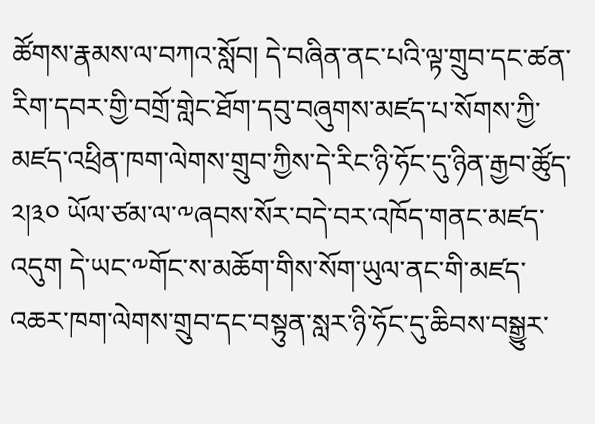ཚོགས་རྣམས་ལ་བཀའ་སློབ། དེ་བཞིན་ནང་པའི་ལྟ་གྲུབ་དང་ཚན་རིག་དབར་གྱི་བགྲོ་གླེང་ཐོག་དབུ་བཞུགས་མཛད་པ་སོགས་ཀྱི་མཛད་འཕྲིན་ཁག་ལེགས་གྲུབ་ཀྱིས་དེ་རིང་ཉི་ཧོང་དུ་ཉིན་རྒྱབ་ཚོུད་ ༢།༣༠ ཡོལ་ཙམ་ལ་༸ཞབས་སོར་བདེ་བར་འཁོད་གནང་མཛད་འདུག དེ་ཡང་༸གོང་ས་མཆོག་གིས་སོག་ཡུལ་ནང་གི་མཛད་འཆར་ཁག་ལེགས་གྲུབ་དང་བསྟུན་སླར་ཉི་ཧོང་དུ་ཆིབས་བསྒྱུར་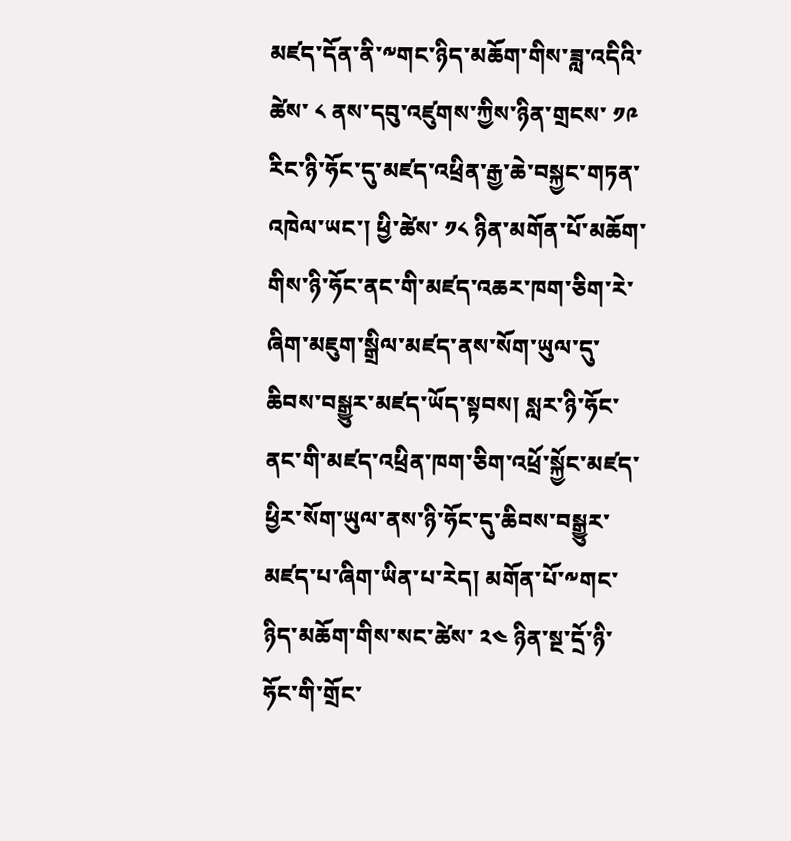མཛད་དོན་ནི་༸གང་ཉིད་མཆོག་གིས་ཟླ་འདིའི་ཚེས་ ༨ ནས་དབུ་འཛུགས་ཀྱིས་ཉིན་གྲངས་ ༡༩ རིང་ཉི་ཧོང་དུ་མཛད་འཕྲིན་རྒྱ་ཆེ་བསྐྱང་གཏན་འཁེལ་ཡང་། ཕྱི་ཚེས་ ༡༨ ཉིན་མགོན་པོ་མཆོག་གིས་ཉི་ཧོང་ནང་གི་མཛད་འཆར་ཁག་ཅིག་རེ་ཞིག་མཇུག་སྒྲིལ་མཛད་ནས་སོག་ཡུལ་དུ་ཆིབས་བསྒྱུར་མཛད་ཡོད་སྟབས། སླར་ཉི་ཧོང་ནང་གི་མཛད་འཕྲིན་ཁག་ཅིག་འཕྲོ་སྐྱོང་མཛད་ཕྱིར་སོག་ཡུལ་ནས་ཉི་ཧོང་དུ་ཆིབས་བསྒྱུར་མཛད་པ་ཞིག་ཡིན་པ་རེད། མགོན་པོ་༸གང་ཉིད་མཆོག་གིས་སང་ཚེས་ ༢༤ ཉིན་སྔ་དྲོ་ཉི་ཧོང་གི་གྲོང་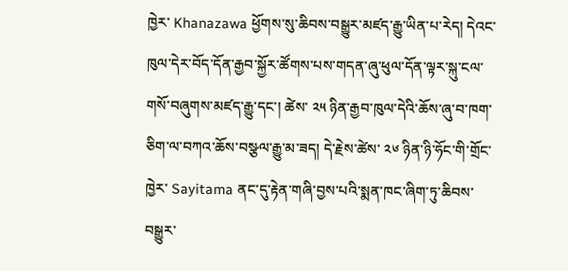ཁྱེར་ Khanazawa ཕྱོགས་སུ་ཆིབས་བསྒྱུར་མཛད་རྒྱུ་ཡིན་པ་རེད། དེའང་ཁུལ་དེར་བོད་དོན་རྒྱབ་སྐྱོར་ཚོགས་པས་གདན་ཞུ་ཕུལ་དོན་ལྟར་སྐུ་ངལ་གསོ་བཞུགས་མཛད་རྒྱུ་དང་། ཚེས་ ༢༥ ཉིན་རྒྱབ་ཁུལ་དེའི་ཆོས་ཞུ་བ་ཁག་ཅིག་ལ་བཀའ་ཆོས་བསྩལ་རྒྱུ་མ་ཟད། དེ་རྗེས་ཚེས་ ༢༦ ཉིན་ཉི་ཧོང་གི་གྲོང་ཁྱེར་ Sayitama ནང་དུ་རྟེན་གཞི་བྱས་པའི་སྨན་ཁང་ཞིག་ཏུ་ཆིབས་བསྒྱུར་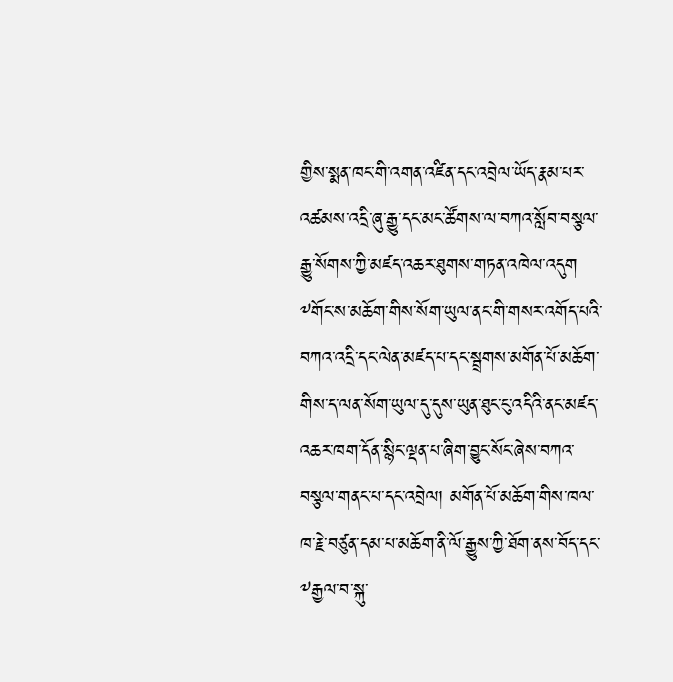གྱིས་སྨན་ཁང་གི་འགན་འཛིན་དང་འབྲེལ་ཡོད་རྣམ་པར་འཚམས་འདྲི་ཞུ་རྒྱུ་དང་མང་ཚོགས་ལ་བཀའ་སློབ་བསྩལ་རྒྱུ་སོགས་ཀྱི་མཛད་འཆར་ཐུགས་གཏན་འཁེལ་འདུག ༸གོང་ས་མཆོག་གིས་སོག་ཡུལ་ནང་གི་གསར་འགོད་པའི་བཀའ་འདྲི་དང་ལེན་མཛད་པ་དང་སྦྲགས་མགོན་པོ་མཆོག་གིས་ད་ལན་སོག་ཡུལ་དུ་དུས་ཡུན་ཐུང་ངུ་འདིའི་ནང་མཛད་འཆར་ཁག་དོན་སྙིང་ལྡན་པ་ཞིག་བྱུང་སོང་ཞེས་བཀའ་བསྩལ་གནང་པ་དང་འབྲེལ། མགོན་པོ་མཆོག་གིས་ཁལ་ཁ་རྗེ་བཙུན་དམ་པ་མཆོག་ནི་ལོ་རྒྱུས་ཀྱི་ཐོག་ནས་བོད་དང་༸རྒྱལ་བ་སྐུ་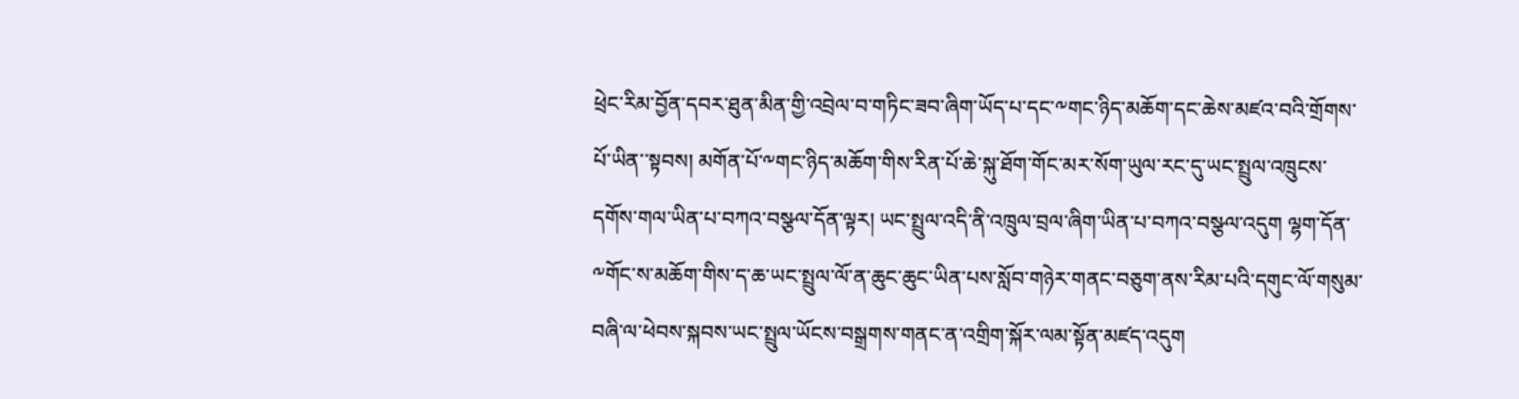ཕྲེང་རིམ་བྱོན་དབར་ཐུན་མིན་གྱི་འབྲེལ་བ་གཏིང་ཟབ་ཞིག་ཡོད་པ་དང་༸གང་ཉིད་མཆོག་དང་ཆེས་མཛའ་བའི་གྲོགས་པོ་ཡིན་་སྟབས། མགོན་པོ་༸གང་ཉིད་མཆོག་གིས་རིན་པོ་ཆེ་སྐུ་ཐོག་གོང་མར་སོག་ཡུལ་རང་དུ་ཡང་སྤྲུལ་འཁྲུངས་དགོས་གལ་ཡིན་པ་བཀའ་བསྩལ་དོན་ལྟར། ཡང་སྤྲུལ་འདི་ནི་འཁྲུལ་བྲལ་ཞིག་ཡིན་པ་བཀའ་བསྩལ་འདུག ལྷག་དོན་༸གོང་ས་མཆོག་གིས་ད་ཆ་ཡང་སྤྲུལ་ལོ་ན་ཆུང་ཆུང་ཡིན་པས་སློབ་གཉེར་གནང་བཅུག་ནས་རིམ་པའི་དགུང་ལོ་གསུམ་བཞི་ལ་ཕེབས་སྐབས་ཡང་སྤྲུལ་ཡོངས་བསྒྲགས་གནང་ན་འགྲིག་སྐོར་ལམ་སྟོན་མཛད་འདུག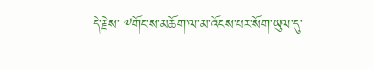དེ་རྗེས་ ༸གོང་ས་མཆོག་ལ་མ་འོངས་པར་སོག་ཡུལ་དུ་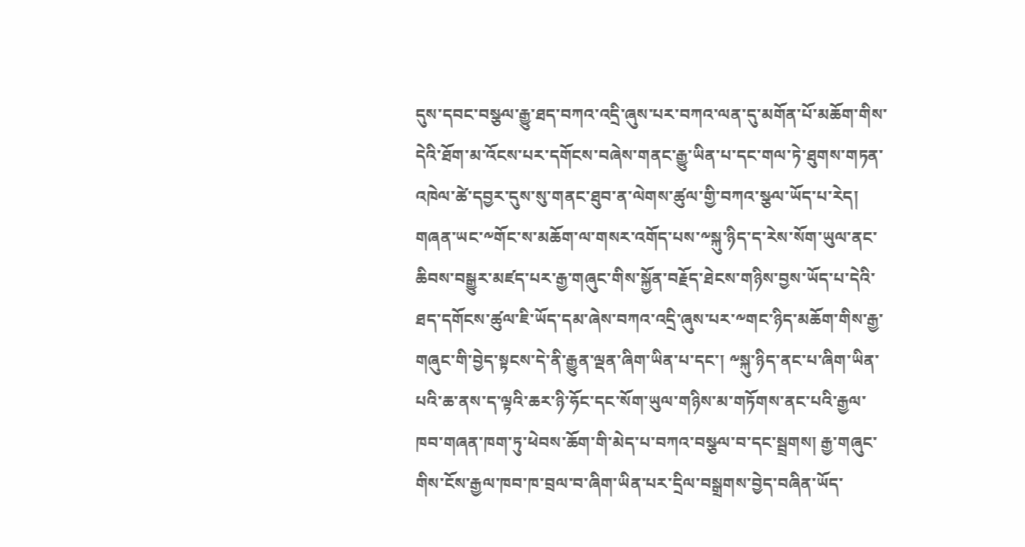དུས་དབང་བསྩལ་རྒྱུ་ཐད་བཀའ་འདྲི་ཞུས་པར་བཀའ་ལན་དུ་མགོན་པོ་མཆོག་གིས་དེའི་ཐོག་མ་འོངས་པར་དགོངས་བཞེས་གནང་རྒྱུ་ཡིན་པ་དང་གལ་ཏེ་ཐུགས་གཏན་འཁེལ་ཚེ་དབྱར་དུས་སུ་གནང་ཐུབ་ན་ལེགས་ཚུལ་གྱི་བཀའ་སྩལ་ཡོད་པ་རེད། གཞན་ཡང་༸གོང་ས་མཆོག་ལ་གསར་འགོད་པས་༸སྐུ་ཉིད་ད་རེས་སོག་ཡུལ་ནང་ཆིབས་བསྒྱུར་མཛད་པར་རྒྱ་གཞུང་གིས་སྐྱོན་བརྗོད་ཐེངས་གཉིས་བྱས་ཡོད་པ་དེའི་ཐད་དགོངས་ཚུལ་ཇི་ཡོད་དམ་ཞེས་བཀའ་འདྲི་ཞུས་པར་༸གང་ཉིད་མཆོག་གིས་རྒྱ་གཞུང་གི་བྱེད་སྟངས་དེ་ནི་རྒྱུན་ལྡན་ཞིག་ཡིན་པ་དང་། ༸སྐུ་ཉིད་ནང་པ་ཞིག་ཡིན་པའི་ཆ་ནས་ད་ལྟའི་ཆར་ཉི་ཧོང་དང་སོག་ཡུལ་གཉིས་མ་གཏོགས་ནང་པའི་རྒྱལ་ཁབ་གཞན་ཁག་ཏུ་ཕེབས་ཆོག་གི་མེད་པ་བཀའ་བསྩལ་བ་དང་སྦྲགས། རྒྱ་གཞུང་གིས་ངོས་རྒྱལ་ཁབ་ཁ་བྲལ་བ་ཞིག་ཡིན་པར་དྲིལ་བསྒྲགས་བྱེད་བཞིན་ཡོད་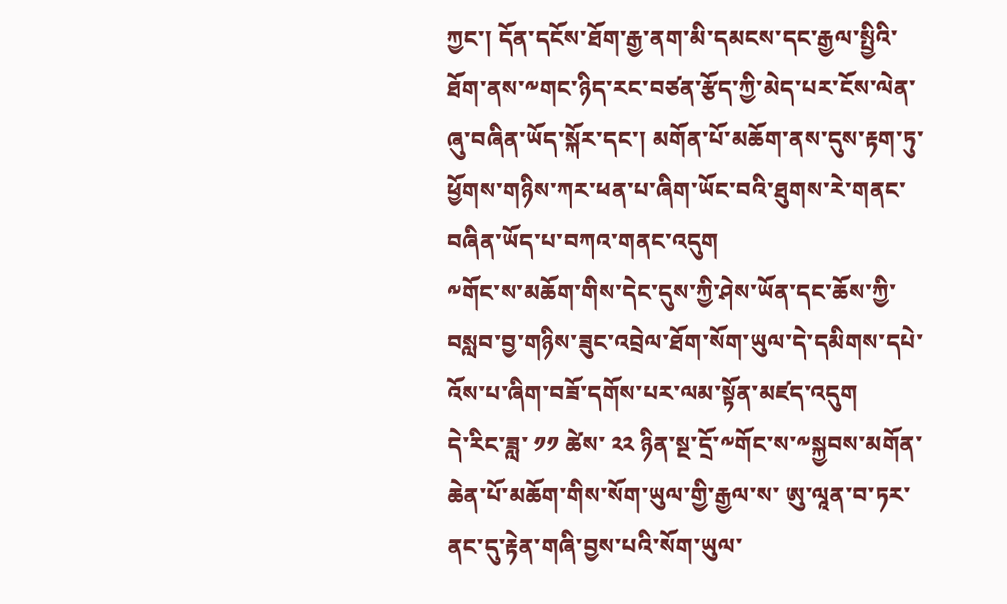ཀྱང་། དོན་དངོས་ཐོག་རྒྱ་ནག་མི་དམངས་དང་རྒྱལ་སྤྱིའི་ཐོག་ནས་༸གང་ཉིད་རང་བཙན་རྩོད་ཀྱི་མེད་པར་ངོས་ལེན་ཞུ་བཞིན་ཡོད་སྐོར་དང་། མགོན་པོ་མཆོག་ནས་དུས་རྟག་ཏུ་ཕྱོགས་གཉིས་ཀར་ཕན་པ་ཞིག་ཡོང་བའི་ཐུགས་རེ་གནང་བཞིན་ཡོད་པ་བཀའ་གནང་འདུག
༸གོང་ས་མཆོག་གིས་དེང་དུས་ཀྱི་ཤེས་ཡོན་དང་ཆོས་ཀྱི་བསླབ་བྱ་གཉིས་ཟུང་འབྲེལ་ཐོག་སོག་ཡུལ་དེ་དམིགས་དཔེ་འོས་པ་ཞིག་བཟོ་དགོས་པར་ལམ་སྟོན་མཛད་འདུག
དེ་རིང་ཟླ་ ༡༡ ཚེས་ ༢༢ ཉིན་སྔ་དྲོ་༸གོང་ས་༸སྐྱབས་མགོན་ཆེན་པོ་མཆོག་གིས་སོག་ཡུལ་གྱི་རྒྱལ་ས་ ཨུ་ལཱན་བ་ཏར་ནང་དུ་རྟེན་གཞི་བྱས་པའི་སོག་ཡུལ་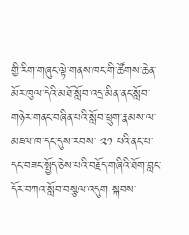གྱི་རིག་གཞུང་ལྟེ་གནས་ཁང་གི་ཚོགས་ཆེན་མོར་ཁུལ་དེའི་མཐོ་སློབ་འདྲ་མིན་ནང་སློབ་གཉེར་གནང་བཞིན་པའི་སློབ་ཕྲུག་རྣམས་ལ་མཇལ་ཁ་དང་དུས་རབས་ ༢༡ པའི་ནང་པ་དང་བཟང་སྤྱོད་ཅེས་པའི་བརྗོད་གཞིའི་ཐོག་བླང་དོར་བཀའ་སློབ་བསྩལ་འདུག སྐབས་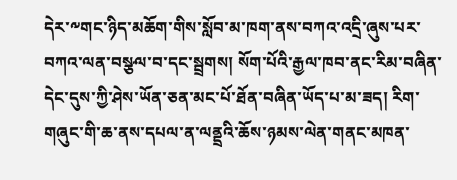དེར་༸གང་ཉིད་མཆོག་གིས་སློབ་མ་ཁག་ནས་བཀའ་འདྲི་ཞུས་པར་བཀའ་ལན་བསྩལ་བ་དང་སྦྲགས། སོག་པོའི་རྒྱལ་ཁབ་ནང་རིམ་བཞིན་དེང་དུས་ཀྱི་ཤེས་ཡོན་ཅན་མང་པོ་ཐོན་བཞིན་ཡོད་པ་མ་ཟད། རིག་གཞུང་གི་ཆ་ནས་དཔལ་ན་ལནྡྲའི་ཆོས་ཉམས་ལེན་གནང་མཁན་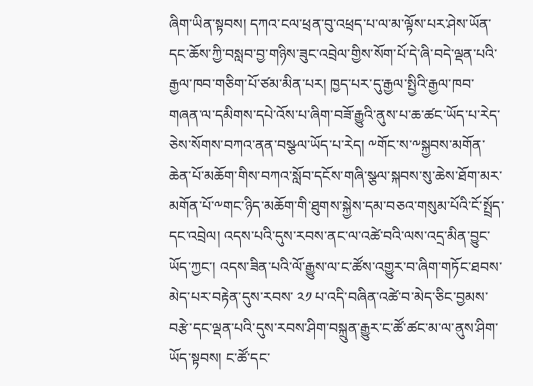ཞིག་ཡིན་སྟབས། དཀའ་ངལ་ཕྲན་བུ་འཕྲད་པ་ལ་མ་ལྟོས་པར་ཤེས་ཡོན་དང་ཆོས་ཀྱི་བསླབ་བྱ་གཉིས་ཟུང་འབྲེལ་གྱིས་སོག་པོ་དེ་ཞི་བདེ་ལྡན་པའི་རྒྱལ་ཁབ་གཅིག་པོ་ཙམ་མིན་པར། ཁྱད་པར་དུ་རྒྱལ་སྤྱིའི་རྒྱལ་ཁབ་གཞན་ལ་དམིགས་དཔེ་འོས་པ་ཞིག་བཟོ་རྒྱུའི་ནུས་པ་ཆ་ཚང་ཡོད་པ་རེད་ཅེས་སོགས་བཀའ་ནན་བསྩལ་ཡོད་པ་རེད། ༸གོང་ས་༸སྐྱབས་མགོན་ཆེན་པོ་མཆོག་གིས་བཀའ་སློབ་དངོས་གཞི་སྩལ་སྐབས་སུ་ཆེས་ཐོག་མར་མགོན་པོ་༸གང་ཉིད་མཆོག་གི་ཐུགས་སྐྱེས་དམ་བཅའ་གསུམ་པོའི་ངོ་སྤྲོད་དང་འབྲེལ། འདས་པའི་དུས་རབས་ནང་ལ་འཚེ་བའི་ལས་འདྲ་མིན་བྱུང་ཡོད་ཀྱང་། འདས་ཟིན་པའི་ལོ་རྒྱུས་ལ་ང་ཚོས་འགྱུར་བ་ཞིག་གཏོང་ཐབས་མེད་པར་བརྟེན་དུས་རབས་ ༢༡ པ་འདི་བཞིན་འཚེ་བ་མེད་ཅིང་བྱམས་བརྩེ་དང་ལྡན་པའི་དུས་རབས་ཤིག་བསྐྲུན་རྒྱུར་ང་ཚོ་ཚང་མ་ལ་ནུས་ཤིག་ཡོད་སྟབས། ང་ཚོ་དང་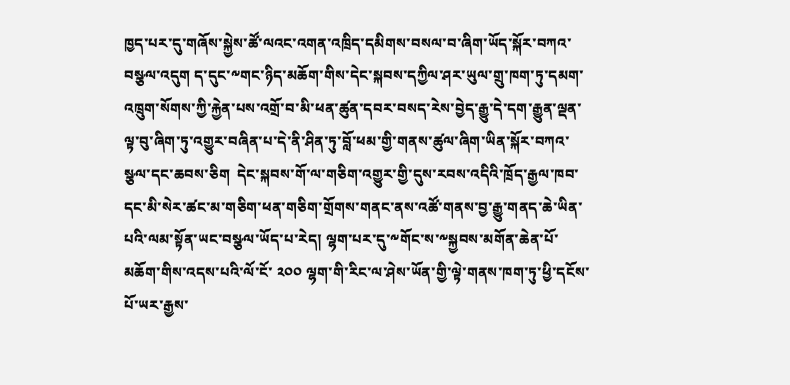ཁྱད་པར་དུ་གཞོས་སྐྱེས་ཚོ་ལའང་འགན་འཁྲིད་དམིགས་བསལ་བ་ཞིག་ཡོད་སྐོར་བཀའ་བསྩལ་འདུག ད་དུང་༸གང་ཉིད་མཆོག་གིས་དེང་སྐབས་དཀྱིལ་ཤར་ཡུལ་གྲུ་ཁག་ཏུ་དམག་འཁྲུག་སོགས་ཀྱི་རྐྱེན་པས་འགྲོ་བ་མི་ཕན་ཚུན་དབར་བསད་རེས་བྱེད་རྒྱུ་དེ་དག་རྒྱུན་ལྡན་ལྟ་བུ་ཞིག་ཏུ་འགྱུར་བཞིན་པ་དེ་ནི་ཤིན་ཏུ་བློ་ཕམ་གྱི་གནས་ཚུལ་ཞིག་ཡིན་སྐོར་བཀའ་སྩལ་དང་ཆབས་ཅིག  དེང་སྐབས་གོ་ལ་གཅིག་འགྱུར་གྱི་དུས་རབས་འདིའི་ཁྲོད་རྒྱལ་ཁབ་དང་མི་སེར་ཚང་མ་གཅིག་ཕན་གཅིག་གྲོགས་གནང་ནས་འཚོ་གནས་བྱ་རྒྱུ་གནད་ཆེ་ཡིན་པའི་ལམ་སྟོན་ཡང་བསྩལ་ཡོད་པ་རེད། ལྷག་པར་དུ་༸གོང་ས་༸སྐྱབས་མགོན་ཆེན་པོ་མཆོག་གིས་འདས་པའི་ལོ་ངོ་ ༢༠༠ ལྷག་གི་རིང་ལ་ཤེས་ཡོན་གྱི་ལྟེ་གནས་ཁག་ཏུ་ཕྱི་དངོས་པོ་ཡར་རྒྱས་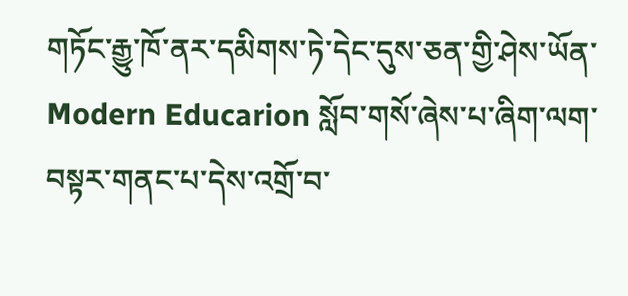གཏོང་རྒྱུ་ཁོ་ནར་དམིགས་ཏེ་དེང་དུས་ཅན་གྱི་ཤེས་ཡོན་ Modern Educarion སློབ་གསོ་ཞེས་པ་ཞིག་ལག་བསྟར་གནང་པ་དེས་འགྲོ་བ་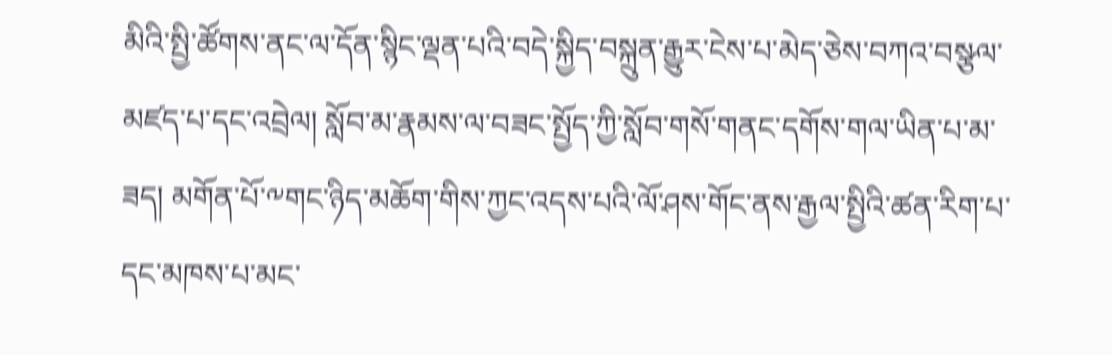མིའི་སྤྱི་ཚོགས་ནང་ལ་དོན་སྙིང་ལྡན་པའི་བདེ་སྐྱིད་བསྐྲུན་རྒྱུར་ངེས་པ་མེད་ཅེས་བཀའ་བསྩལ་མཛད་པ་དང་འབྲེལ། སློབ་མ་རྣམས་ལ་བཟང་སྤྱོད་ཀྱི་སློབ་གསོ་གནང་དགོས་གལ་ཡིན་པ་མ་ཟད། མགོན་པོ་༸གང་ཉིད་མཆོག་གིས་ཀྱང་འདས་པའི་ལོ་ཤས་གོང་ནས་རྒྱལ་སྤྱིའི་ཚན་རིག་པ་དང་མཁས་པ་མང་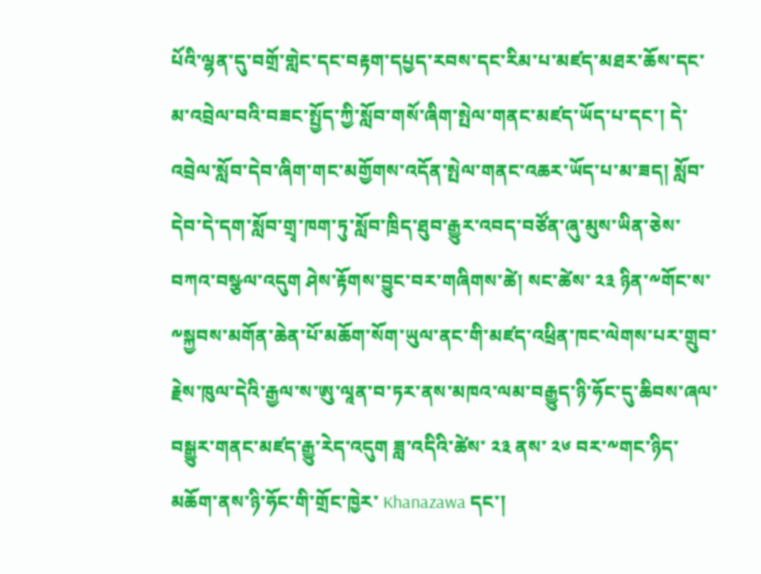པོའི་ལྷན་དུ་བགྲོ་གླེང་དང་བརྟག་དཔྱད་རབས་དང་རིམ་པ་མཛད་མཐར་ཆོས་དང་མ་འབྲེལ་བའི་བཟང་སྤྱོད་ཀྱི་སློབ་གསོ་ཞིག་སྤེལ་གནང་མཛད་ཡོད་པ་དང་། དེ་འབྲེལ་སློབ་དེབ་ཞིག་གང་མགྱོགས་འདོན་སྤེལ་གནང་འཆར་ཡོད་པ་མ་ཟད། སློབ་དེབ་དེ་དག་སློབ་གྲྭ་ཁག་ཏུ་སློབ་ཁྲིད་ཐུབ་རྒྱུར་འབད་བཙོན་ཞུ་མུས་ཡིན་ཅེས་བཀའ་བསྩལ་འདུག ཤེས་རྟོགས་བྱུང་བར་གཞིགས་ཚེ། སང་ཚེས་ ༢༣ ཉིན་༸གོང་ས་༸སྐྱབས་མགོན་ཆེན་པོ་མཆོག་སོག་ཡུལ་ནང་གི་མཛད་འཕྲིན་ཁང་ལེགས་པར་གྲུབ་རྗེས་ཁུལ་དེའི་རྒྱལ་ས་ཨུ་ལཱན་བ་ཏར་ནས་མཁའ་ལམ་བརྒྱུད་ཉི་ཧོང་དུ་ཆིབས་ཞལ་བསྒྱུར་གནང་མཛད་རྒྱུ་རེད་འདུག ཟླ་འདིའི་ཚེས་ ༢༣ ནས་ ༢༦ བར་༸གང་ཉིད་མཆོག་ནས་ཉི་ཧོང་གི་གྲོང་ཁྱེར་ Khanazawa དང་།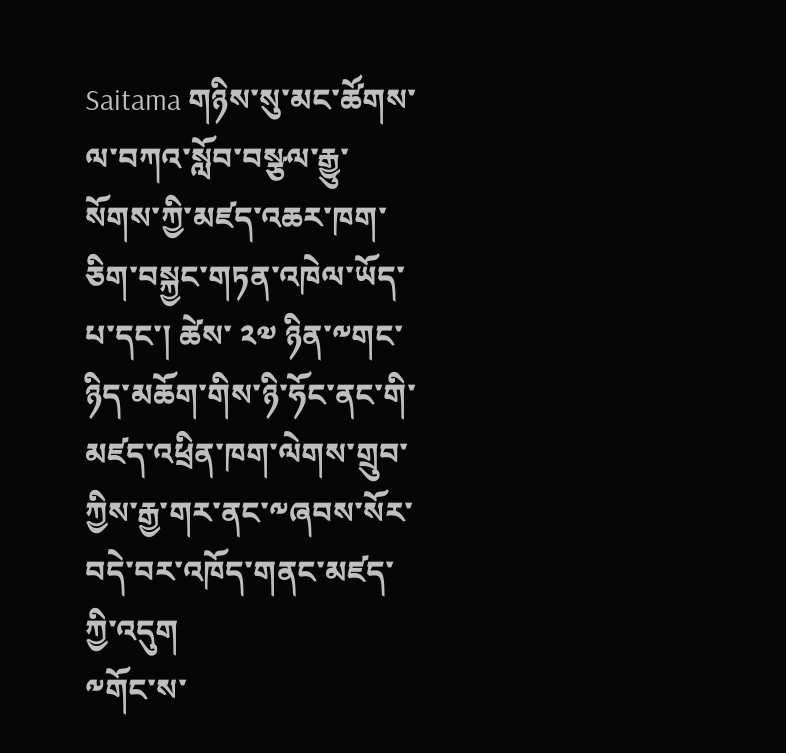Saitama གཉིས་སུ་མང་ཚོགས་ལ་བཀའ་སློབ་བསྩལ་རྒྱུ་སོགས་ཀྱི་མཛད་འཆར་ཁག་ཅིག་བསྐྱང་གཏན་འཁེལ་ཡོད་པ་དང་། ཚེས་ ༢༧ ཉིན་༸གང་ཉིད་མཆོག་གིས་ཉི་ཧོང་ནང་གི་མཛད་འཕྲིན་ཁག་ལེགས་གྲུབ་ཀྱིས་རྒྱ་གར་ནང་༸ཞབས་སོར་བདེ་བར་འཁོད་གནང་མཛད་ཀྱི་འདུག
༸གོང་ས་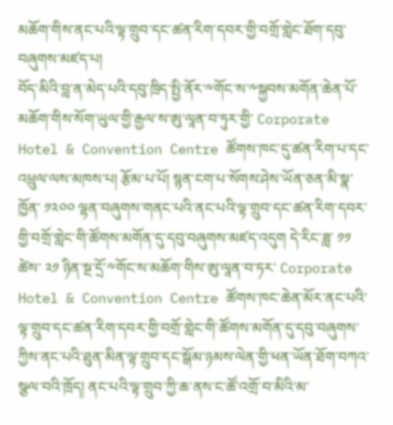མཆོག་གིས་ནང་པའི་ལྟ་གྲུབ་དང་ཚན་རིག་དབར་གྱི་བགྲོ་གླེང་ཐོག་དབུ་བཞུགས་མཛད་པ།
བོད་མིའི་བླ་ན་མེད་པའི་དབུ་ཁྲིད་སྤྱི་ནོར་༸གོང་ས་༸སྐྱབས་མགོན་ཆེན་པོ་མཆོག་གིས་སོག་ཡུལ་གྱི་རྒྱལ་ས་ཨུ་ལཱན་བ་ཏུར་གྱི་ Corporate Hotel & Convention Centre ཚོགས་ཁང་དུ་ཚན་རིག་པ་དང་འཕྲུལ་ལས་མཁས་པ། རྩོམ་པ་པོ། སྙན་ངག་པ་སོགས་ཤེས་ཡོན་ཅན་མི་སྣ་ཁྱོན་ ༡༢༠༠ ལྷན་བཞུགས་གནང་པའི་ནང་པའི་ལྟ་གྲུབ་དང་ཚན་རིག་དབར་གྱི་བགྲོ་གླེང་གི་ཚོགས་མགོན་དུ་དབུ་བཞུགས་མཛད་འདུག དེ་རིང་ཟླ་ ༡༡ ཚེས་ ༢༡ ཉིན་སྔ་དྲོ་༸གོང་ས་མཆོག་གིས་ཨུ་ལཱན་བ་ཏར་ Corporate Hotel & Convention Centre ཚོགས་ཁང་ཆེན་མོར་ནང་པའི་ལྟ་གྲུབ་དང་ཚན་རིག་དབར་གྱི་བགྲོ་གླེང་གི་ཚོགས་མགོན་དུ་དབུ་བཞུགས་ཀྱིས་ནང་པའི་ཐུན་མིན་ལྟ་གྲུབ་དང་སྒོམ་ཉམས་ལེན་གྱི་ཕན་ཡོན་ཐོག་བཀའ་སྩལ་བའི་ཁྲོད། ནང་པའི་ལྟ་གྲུབ་ཀྱི་ཆ་ནས་ང་ཚོ་འགྲོ་བ་མིའི་མ་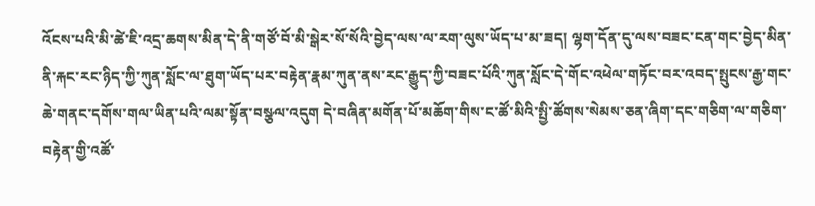འོངས་པའི་མི་ཚེ་ཇི་འདྲ་ཆགས་མིན་དེ་ནི་གཙོ་བོ་མི་སྒེར་སོ་སོའི་བྱེད་ལས་ལ་རག་ལུས་ཡོད་པ་མ་ཟད། ལྷག་དོན་དུ་ལས་བཟང་ངན་གང་བྱེད་མིན་ནི་རྐང་རང་ཉིད་ཀྱི་ཀུན་སློང་ལ་ཐུག་ཡོད་པར་བརྟེན་རྣམ་ཀུན་ནས་རང་རྒྱུད་ཀྱི་བཟང་པོའི་ཀུན་སློང་དེ་གོང་འཕེལ་གཏོང་བར་འབད་སྤུངས་རྒྱ་གང་ཆེ་གནང་དགོས་གལ་ཡིན་པའི་ལམ་སྟོན་བསྩལ་འདུག དེ་བཞིན་མགོན་པོ་མཆོག་གིས་ང་ཚོ་མིའི་སྤྱི་ཚོགས་སེམས་ཅན་ཞིག་དང་གཅིག་ལ་གཅིག་བརྟེན་གྱི་འཚོ་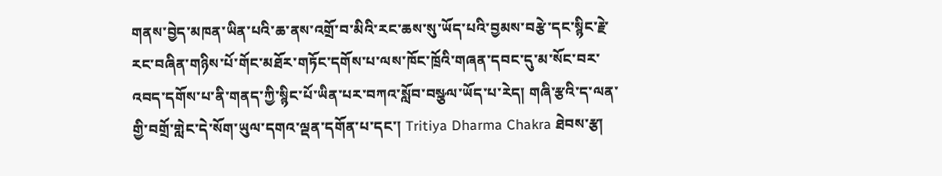གནས་བྱེད་མཁན་ཡིན་པའི་ཆ་ནས་འགྲོ་བ་མིའི་རང་ཆས་སུ་ཡོད་པའི་བྱམས་བརྩེ་དང་སྙིང་རྗེ་རང་བཞིན་གཉིས་པོ་གོང་མཐོར་གཏོང་དགོས་པ་ལས་ཁོང་ཁྲོའི་གཞན་དབང་དུ་མ་སོང་བར་འབད་དགོས་པ་ནི་གནད་ཀྱི་སྙིང་པོ་ཡིན་པར་བཀའ་སློབ་བསྩལ་ཡོད་པ་རེད། གཞི་རྩའི་ད་ལན་གྱི་བགྲོ་གླེང་དེ་སོག་ཡུལ་དགའ་ལྡན་དགོན་པ་དང་། Tritiya Dharma Chakra ཐེབས་རྩ།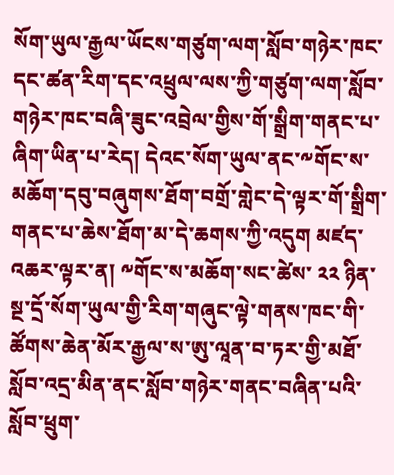སོག་ཡུལ་རྒྱལ་ཡོངས་གཙུག་ལག་སློབ་གཉེར་ཁང་དང་ཚན་རིག་དང་འཕྲུལ་ལས་ཀྱི་གཙུག་ལག་སློབ་གཉེར་ཁང་བཞི་ཟུང་འབྲེལ་གྱིས་གོ་སྒྲིག་གནང་པ་ཞིག་ཡིན་པ་རེད། དེའང་སོག་ཡུལ་ནང་༸གོང་ས་མཆོག་དབུ་བཞུགས་ཐོག་བགྲོ་གླེང་དེ་ལྟར་གོ་སྒྲིག་གནང་པ་ཆེས་ཐོག་མ་དེ་ཆགས་ཀྱི་འདུག མཛད་འཆར་ལྟར་ན། ༸གོང་ས་མཆོག་སང་ཚེས་ ༢༢ ཉིན་སྔ་དྲོ་སོག་ཡུལ་གྱི་རིག་གཞུང་ལྟེ་གནས་ཁང་གི་ཚོགས་ཆེན་མོར་རྒྱལ་ས་ཨུ་ལཱན་བ་ཏར་གྱི་མཐོ་སློབ་འདྲ་མིན་ནང་སློབ་གཉེར་གནང་བཞིན་པའི་སློབ་ཕྲུག་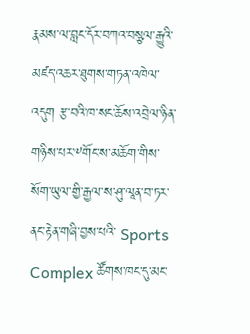རྣམས་ལ་བླང་དོར་བཀའ་བསྩལ་རྒྱུའི་མཛད་འཆར་ཐུགས་གཏན་འཁེལ་འདུག རྩ་བའི་ཁ་སང་ཆོས་འབྲེལ་ཉིན་གཉིས་པར་༸གོང་ས་མཆོག་གིས་སོག་ཡུལ་གྱི་རྒྱལ་ས་ཤུ་ལཱན་བ་ཏར་ནང་རྟེན་གཞི་བྱས་པའི་ Sports Complex ཚོགས་ཁང་དུ་མང་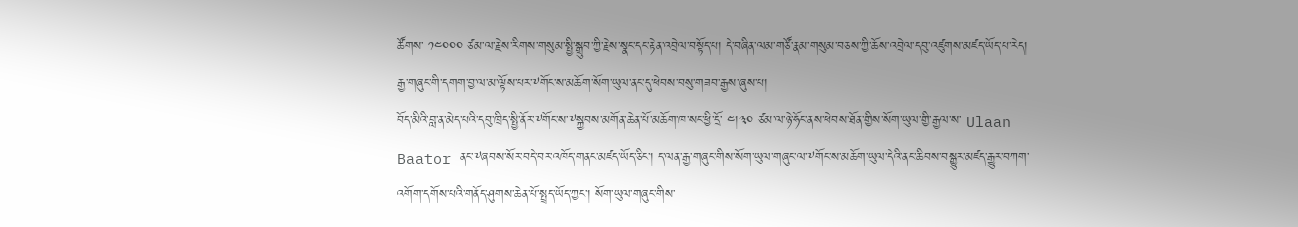ཚོགས་ ༡༤༠༠༠ ཙམ་ལ་རྗེས་རིགས་གསུམ་སྤྱི་སྒྲུབ་ཀྱི་རྗེས་སྣང་དང་རྟེན་འབྲེལ་བསྟོད་པ། དེ་བཞིན་ལམ་གཙོ་རྣམ་གསུམ་བཅས་ཀྱི་ཆོས་འབྲེལ་དབུ་འཛུགས་མཛད་ཡོད་པ་རེད།
རྒྱ་གཞུང་གི་དགག་བྱ་ལ་མ་ལྟོས་པར་༸གོང་ས་མཆོག་སོག་ཡུལ་ནང་དུ་ཕེབས་བསུ་གཟབ་རྒྱས་ཞུས་པ།
བོད་མིའི་བླ་ན་མེད་པའི་དབུ་ཁྲིད་སྤྱི་ནོར་༸གོང་ས་༸སྐྱབས་མགོན་ཆེན་པོ་མཆོག་ཁ་སང་ཕྱི་དྲོ་ ༤།༣༠ ཙམ་ལ་ཉེ་ཧོང་ནས་ཕེབས་ཐོན་གྱིས་སོག་ཡུལ་གྱི་རྒྱལ་ས་ Ulaan Baator ནང་༸ཞབས་སོར་བདེ་བར་འཁོད་གནང་མཛད་ཡོད་ཅིང་། ད་ལན་རྒྱ་གཞུང་གིས་སོག་ཡུལ་གཞུང་ལ་༸གོང་ས་མཆོག་ཡུལ་དེའི་ནང་ཆིབས་བསྒྱུར་མཛད་རྒྱུར་བཀག་འགོག་དགོས་པའི་གནོད་ཤུགས་ཆེན་པོ་སྤྲད་ཡོད་ཀྱང་། སོག་ཡུལ་གཞུང་གིས་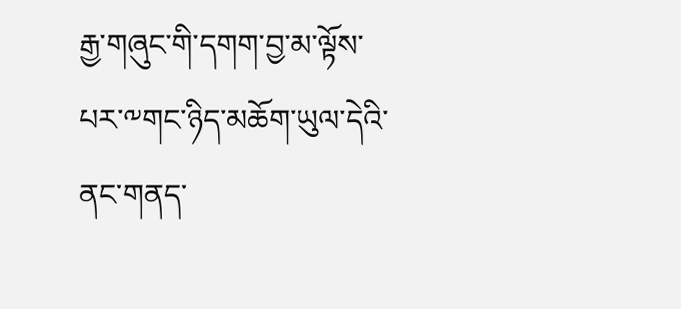རྒྱ་གཞུང་གི་དགག་བྱ་མ་ལྟོས་པར་༸གང་ཉིད་མཆོག་ཡུལ་དེའི་ནང་གནད་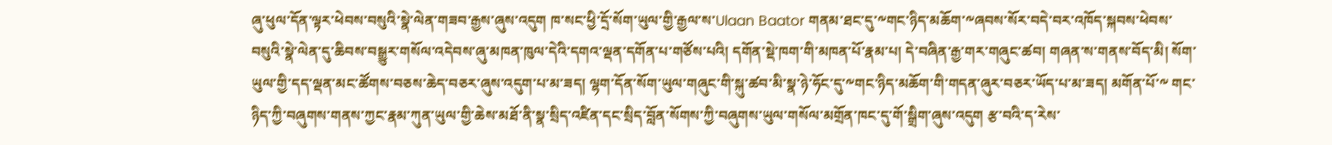ཞུ་ཕུལ་དོན་ལྟར་ཕེབས་བསུའི་སྣེ་ལེན་གཟབ་རྒྱས་ཞུས་འདུག ཁ་སང་ཕྱི་དྲོ་སོག་ཡུལ་གྱི་རྒྱལ་ས་Ulaan Baator གནམ་ཐང་དུ་༸གང་ཉིད་མཆོག་༸ཞབས་སོར་བདེ་བར་འཁོད་སྐབས་ཕེབས་བསུའི་སྣེ་ལེན་དུ་ཆིབས་བསྒྱུར་གསོལ་འདེབས་ཞུ་མཁན་ཁུལ་དེའི་དགའ་ལྡན་དགོན་པ་གཙོས་པའི། དགོན་སྡེ་ཁག་གི་མཁན་པོ་རྣམ་པ། དེ་བཞིན་རྒྱ་གར་གཞུང་ཚབ། གཞན་ས་གནས་བོད་མི། སོག་ཡུལ་གྱི་དད་ལྡན་མང་ཚོགས་བཅས་ཆེད་བཅར་ཞུས་འདུག་པ་མ་ཟད། ལྷག་དོན་སོག་ཡུལ་གཞུང་གི་སྐུ་ཚབ་མི་སྣ་ཉེ་ཧོང་དུ་༸གང་ཉིད་མཆོག་གི་གདན་ཞུར་བཅར་ཡོད་པ་མ་ཟད། མགོན་པོ་༸ གང་ཉིད་ཀྱི་བཞུགས་གནས་ཀྱང་རྣམ་ཀུན་ཡུལ་གྱི་ཆེས་མཐོ་ནི་སྣ་སྲིད་འཛིན་དང་སྲིད་བློན་སོགས་ཀྱི་བཞུགས་ཡུལ་གསོལ་མགྲོན་ཁང་དུ་གོ་སྒྲིག་ཞུས་འདུག རྩ་བའི་ད་རེས་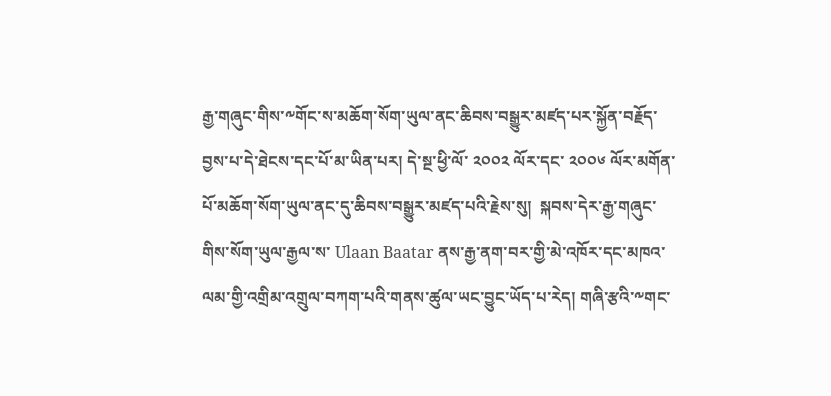རྒྱ་གཞུང་གིས་༸གོང་ས་མཆོག་སོག་ཡུལ་ནང་ཆིབས་བསྒྱུར་མཛད་པར་སྐྱོན་བརྗོད་བྱས་པ་དེ་ཐེངས་དང་པོ་མ་ཡིན་པར། དེ་སྔ་ཕྱི་ལོ་ ༢༠༠༢ ལོར་དང་ ༢༠༠༦ ལོར་མགོན་པོ་མཆོག་སོག་ཡུལ་ནང་དུ་ཆིབས་བསྒྱུར་མཛད་པའི་རྗེས་སུ།  སྐབས་དེར་རྒྱ་གཞུང་གིས་སོག་ཡུལ་རྒྱལ་ས་ Ulaan Baatar ནས་རྒྱ་ནག་བར་གྱི་མེ་འཁོར་དང་མཁའ་ལམ་གྱི་འགྲིམ་འགྲུལ་བཀག་པའི་གནས་ཚུལ་ཡང་བྱུང་ཡོད་པ་རེད། གཞི་རྩའི་༸གང་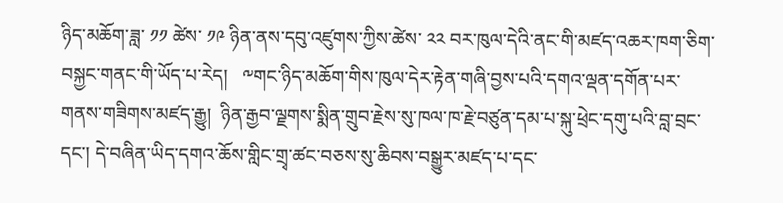ཉིད་མཆོག་ཟླ་ ༡༡ ཚེས་ ༡༩ ཉིན་ནས་དབུ་འཛུགས་ཀྱིས་ཚེས་ ༢༢ བར་ཁུལ་དེའི་ནང་གི་མཛད་འཆར་ཁག་ཅིག་བསྐྱང་གནང་གི་ཡོད་པ་རེད།   ༸གང་ཉིད་མཆོག་གིས་ཁུལ་དེར་རྟེན་གཞི་བྱས་པའི་དགའ་ལྡན་དགོན་པར་གནས་གཟིགས་མཛད་རྒྱུ།  ཉིན་རྒྱབ་ལྗགས་སྨིན་གྲུབ་རྗེས་སུ་ཁལ་ཁ་རྗེ་བཙུན་དམ་པ་སྐུ་ཕྲེང་དགུ་པའི་བླ་བྲང་དང་། དེ་བཞིན་ཡིད་དགའ་ཆོས་གླིང་གྲྭ་ཚང་བཅས་སུ་ཆིབས་བསྒྱུར་མཛད་པ་དང་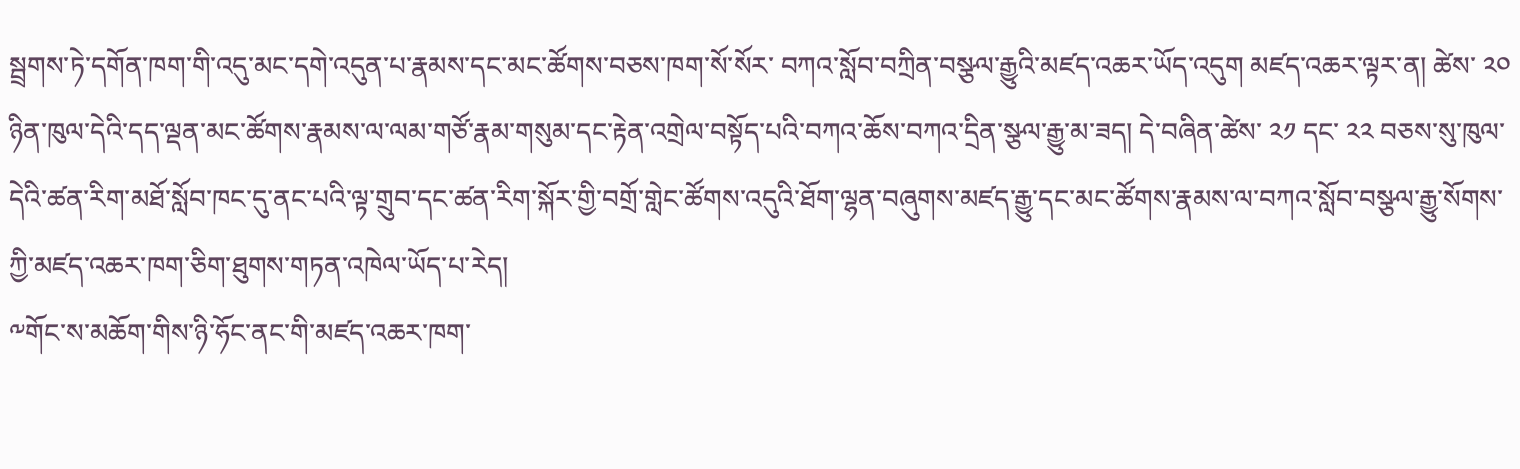སྦྲགས་ཏེ་དགོན་ཁག་གི་འདུ་མང་དགེ་འདུན་པ་རྣམས་དང་མང་ཚོགས་བཅས་ཁག་སོ་སོར་ བཀའ་སློབ་བཀྲིན་བསྩལ་རྒྱུའི་མཛད་འཆར་ཡོད་འདུག མཛད་འཆར་ལྟར་ན། ཚེས་ ༢༠ ཉིན་ཁུལ་དེའི་དད་ལྡན་མང་ཚོགས་རྣམས་ལ་ལམ་གཙོ་རྣམ་གསུམ་དང་རྟེན་འགྲེལ་བསྟོད་པའི་བཀའ་ཆོས་བཀའ་དྲིན་སྩལ་རྒྱུ་མ་ཟད། དེ་བཞིན་ཚེས་ ༢༡ དང་ ༢༢ བཅས་སུ་ཁུལ་དེའི་ཚན་རིག་མཐོ་སློབ་ཁང་དུ་ནང་པའི་ལྟ་གྲུབ་དང་ཚན་རིག་སྐོར་གྱི་བགྲོ་གླེང་ཚོགས་འདུའི་ཐོག་ལྷན་བཞུགས་མཛད་རྒྱུ་དང་མང་ཚོགས་རྣམས་ལ་བཀའ་སློབ་བསྩལ་རྒྱུ་སོགས་ཀྱི་མཛད་འཆར་ཁག་ཅིག་ཐུགས་གཏན་འཁེལ་ཡོད་པ་རེད།
༸གོང་ས་མཆོག་གིས་ཉི་ཧོང་ནང་གི་མཛད་འཆར་ཁག་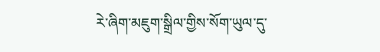རེ་ཞིག་མཇུག་སྒྲིལ་གྱིས་སོག་ཡུལ་དུ་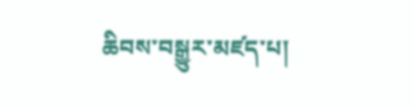ཆིབས་བསྒྱུར་མཛད་པ།